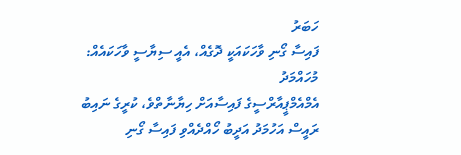ހަބަރު
ފައިސާ ގޯނި ވާހަކައަކީ ދޮގެއް، އެއީ ސިޔާސީ ވާހަކައެއް: މުހައްމަދު
އެމްއެމްޕީއާރްސީގެ ފައިސާއަށް ހިޔާނާތްވެ، ކުރީގެ ނައިބު ރައީސް އަހުމަދު އަދީބު ހޯއްދެއްވި ފައިސާ ގޯނި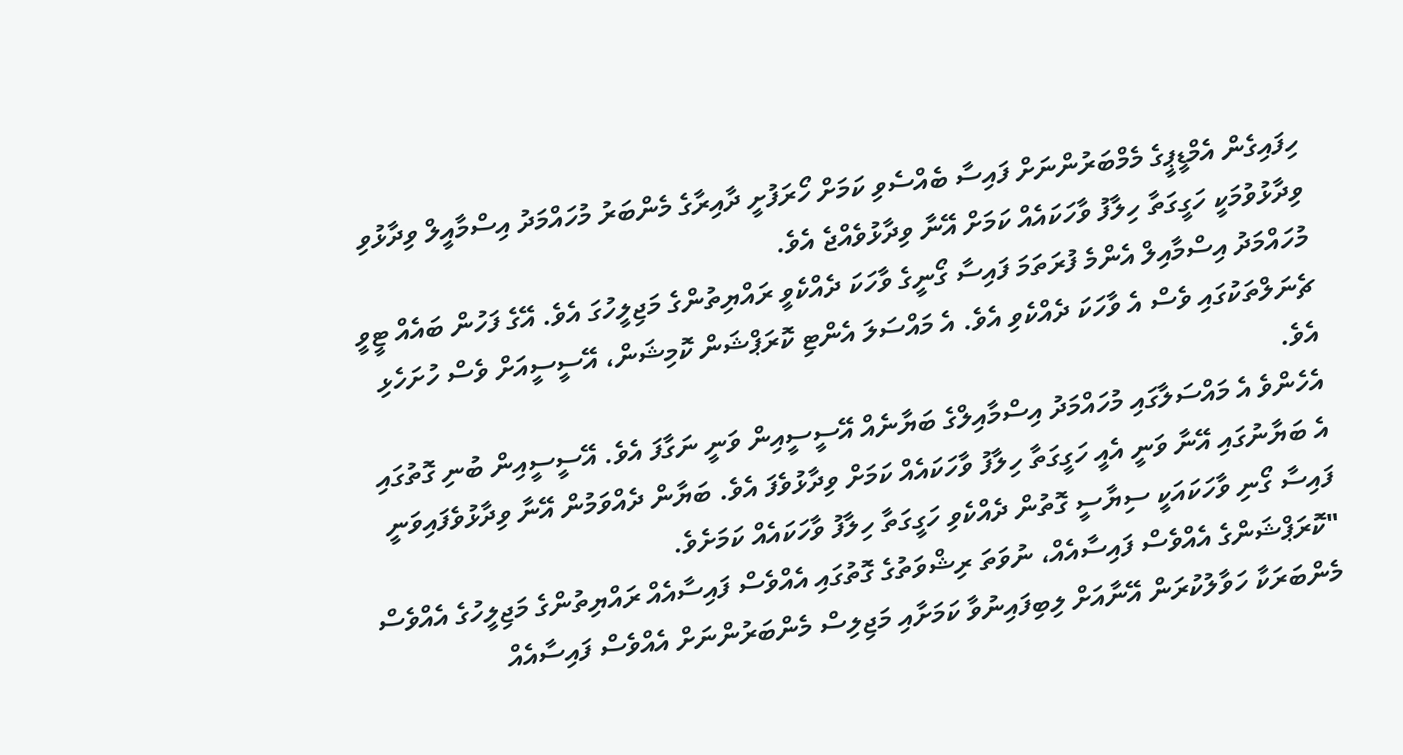ހިފައިގެން އެމްޑީޕީގެ މެމްބަރުންނަށް ފައިސާ ބެއްސެވި ކަމަށް ހޯރަފުށީ ދާއިރާގެ މެންބަރު މުހައްމަދު އިސްމާއީލް ވިދާޅުވި ވިދާޅުވުމަކީ ހަގީގަތާ ހިލާފު ވާހަކައެއް ކަމަށް އޭނާ ވިދާޅުވެއްޖެ އެވެ.
މުހައްމަދު އިސްމާއިލް އެންމެ ފުރަތަމަ ފައިސާ ގޯނީގެ ވާހަކަ ދެއްކެވީ ރައްޔިތުންގެ މަޖިލީހުގަ އެވެ. އޭގެ ފަހުން ބައެއް ޓީވީ ޗެނަލްތަކުގައި ވެސް އެ ވާހަކަ ދެއްކެވި އެވެ. އެ މައްސަލަ އެންޓި ކޮރަޕްޝަން ކޮމިޝަން، އޭސީސީއަށް ވެސް ހުށަހެޅި އެވެ.
އެހެންވެ އެ މައްސަލާގައި މުހައްމަދު އިސްމާއިލްގެ ބަޔާނެއް އޭސީސީއިން ވަނީ ނަގާފަ އެވެ. އޭސީސީއިން ބުނި ގޮތުގައި އެ ބަޔާނުގައި އޭނާ ވަނީ އެއީ ހަގީގަތާ ހިލާފު ވާހަކައެއް ކަމަށް ވިދާޅުވެފަ އެވެ. ބަޔާން ދެއްވަމުން އޭނާ ވިދާޅުވެފައިވަނީ ފައިސާ ގޯނި ވާހަކައަކީ ސިޔާސީ ގޮތުން ދެއްކެވި ހަގީގަތާ ހިލާފު ވާހަކައެއް ކަމަށެވެ.
"ކޮރަޕްޝަންގެ އެއްވެސް ފައިސާއެއް، ނުވަތަ ރިޝްވަތުގެ ގޮތުގައި އެއްވެސް ފައިސާއެއް ރައްޔިތުންގެ މަޖިލީހުގެ އެއްވެސް މެންބަރަކާ ހަވާލުކުރަން އޭނާއަށް ލިބިފައިނުވާ ކަމަށާއި މަޖިލިސް މެންބަރުންނަށް އެއްވެސް ފައިސާއެއް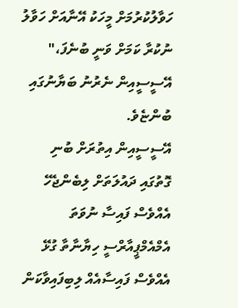ހަވާލުކުރުމަށް މީހަކު އޭނާއަށް ހަވާލު ނުކުރާ ކަމަށް ވަނީ ބުނެފަ،" އޭސީސީއިން ނެރުނު ބަޔާނުގައި ބުންޏެވެ.
އޭސީސީއިން އިތުރަށް ބުނި ގޮތުގައި ދައުލަތަށް ލިބެންޖެހޭ އެއްވެސް ފައިސާ ނުވަތަ އެމްއެމްޕީއާރްސީ ހިޔާނާތާ ގުޅޭ އެއްވެސް ފައިސާއެއް ލިބިފައިވާކަން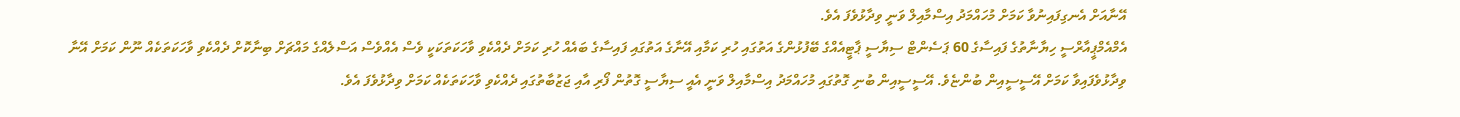އޭނާއަށް އެނގިފައިނުވާ ކަމަށް މުހައްމަދު އިސްމާއިލް ވަނީ ވިދާޅުވެފަ އެވެ.
އެމްއެމްޕީއާރްސީ ހިޔާނާތުގެ ފައިސާގެ 60 ޕަސެންޓް ސިޔާސީ ޕާޓީއެއްގެ ބޭފުޅުންގެ އަތުގައި ހުރި ކަމާއި އޭނާގެ އަތުގައި ފައިސާގެ ބައެއް ހުރި ކަމަށް ދެއްކެވި ވާހަކަތަކަކީ ވެސް އެއްވެސް އަސްލެއްގެ މައްޗަށް ބިނާކޮށް ދެއްކެވި ވާހަކަތަކެއް ނޫން ކަމަށް އޭނާ ވިދާޅުވެފައިވާ ކަމަށް އޭސީސީއިން ބުންޏެވެ. އޭސީސީއިން ބުނި ގޮތުގައި މުހައްމަދު އިސްމާއިލް ވަނީ އެއީ ސިޔާސީ ގޮތުން ފޯރި އާއި ޖަޒުބާތުގައި ދެއްކެވި ވާހަކަތަކެއް ކަމަށް ވިދާޅުވެފަ އެވެ.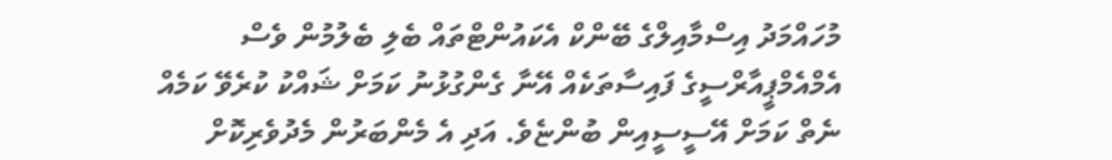މުހައްމަދު އިސްމާއިލްގެ ބޭންކް އެކައުންޓްތައް ބެލި ބެލުމުން ވެސް އެމްއެމްޕީއާރްސީގެ ފައިސާތަކެއް އޭނާ ގެންގުޅުނު ކަމަށް ޝައްކު ކުރެވޭ ކަމެއް ނެތް ކަމަށް އޭސީސީއިން ބުންޏެވެ. އަދި އެ މެންބަރުން މެދުވެރިކޮށް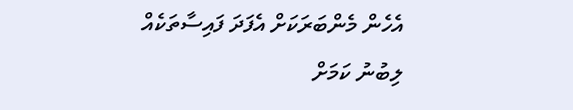އެހެން މެންބަރަކަށް އެފަދަ ފައިސާތަކެއް ލިބުނު ކަމަށް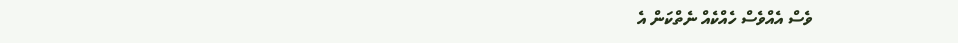ވެސް އެއްވެސް ހެއްކެއް ނެތްކަން އެ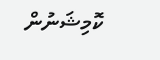ކޮމިޝަނުން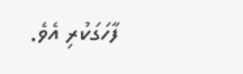ފާހަގަކުރި އެވެ.